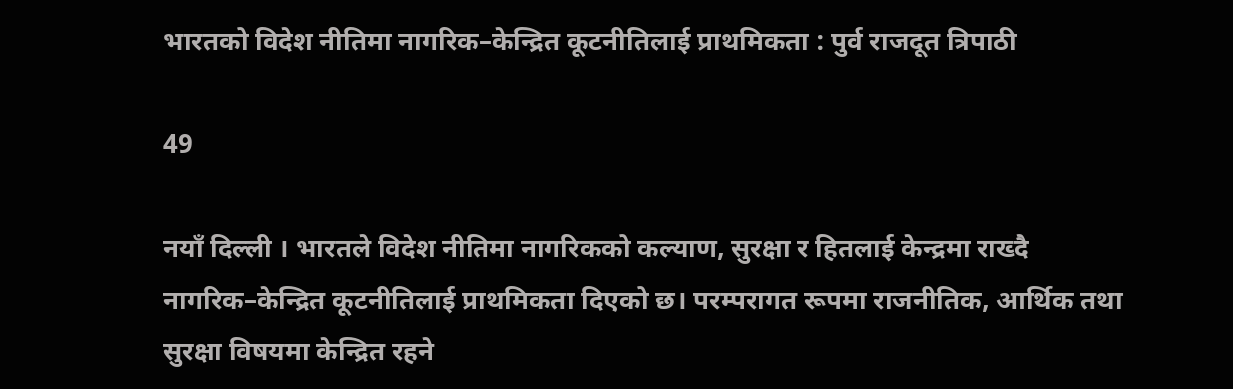भारतको विदेश नीतिमा नागरिक–केन्द्रित कूटनीतिलाई प्राथमिकता : पुर्व राजदूत त्रिपाठी

49

नयाँ दिल्ली । भारतले विदेश नीतिमा नागरिकको कल्याण, सुरक्षा र हितलाई केन्द्रमा राख्दै नागरिक–केन्द्रित कूटनीतिलाई प्राथमिकता दिएको छ। परम्परागत रूपमा राजनीतिक, आर्थिक तथा सुरक्षा विषयमा केन्द्रित रहने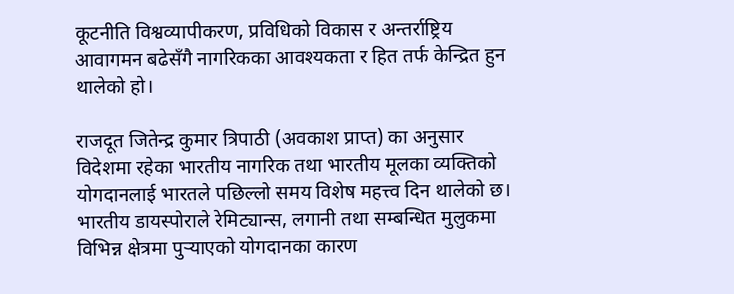कूटनीति विश्वव्यापीकरण, प्रविधिको विकास र अन्तर्राष्ट्रिय आवागमन बढेसँगै नागरिकका आवश्यकता र हित तर्फ केन्द्रित हुन थालेको हो।

राजदूत जितेन्द्र कुमार त्रिपाठी (अवकाश प्राप्त) का अनुसार विदेशमा रहेका भारतीय नागरिक तथा भारतीय मूलका व्यक्तिको योगदानलाई भारतले पछिल्लो समय विशेष महत्त्व दिन थालेको छ। भारतीय डायस्पोराले रेमिट्यान्स, लगानी तथा सम्बन्धित मुलुकमा विभिन्न क्षेत्रमा पुर्‍याएको योगदानका कारण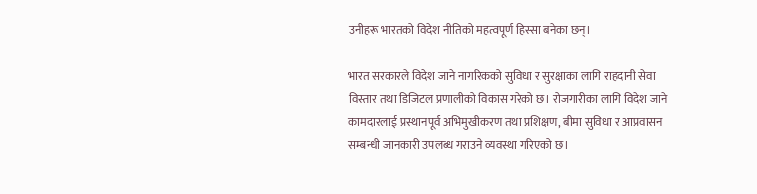उनीहरू भारतको विदेश नीतिको महत्वपूर्ण हिस्सा बनेका छन्।

भारत सरकारले विदेश जाने नागरिकको सुविधा र सुरक्षाका लागि राहदानी सेवा विस्तार तथा डिजिटल प्रणालीको विकास गरेको छ। रोजगारीका लागि विदेश जाने कामदारलाई प्रस्थानपूर्व अभिमुखीकरण तथा प्रशिक्षण, बीमा सुविधा र आप्रवासन सम्बन्धी जानकारी उपलब्ध गराउने व्यवस्था गरिएको छ।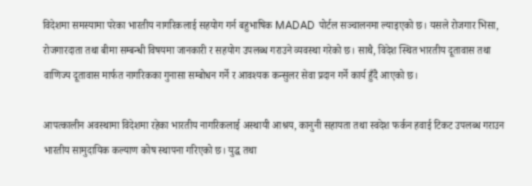विदेशमा समस्यामा परेका भारतीय नागरिकलाई सहयोग गर्न बहुभाषिक MADAD पोर्टल सञ्चालनमा ल्याइएको छ। यसले रोजगार भिसा, रोजगारदाता तथा बीमा सम्बन्धी विषयमा जानकारी र सहयोग उपलब्ध गराउने व्यवस्था गरेको छ। साथै, विदेश स्थित भारतीय दूतावास तथा वाणिज्य दूतावास मार्फत नागरिकका गुनासा सम्बोधन गर्ने र आवश्यक कन्सुलर सेवा प्रदान गर्ने कार्य हुँदै आएको छ।

आपत्कालीन अवस्थामा विदेशमा रहेका भारतीय नागरिकलाई अस्थायी आश्रय, कानुनी सहायता तथा स्वदेश फर्कन हवाई टिकट उपलब्ध गराउन भारतीय सामुदायिक कल्याण कोष स्थापना गरिएको छ। युद्ध तथा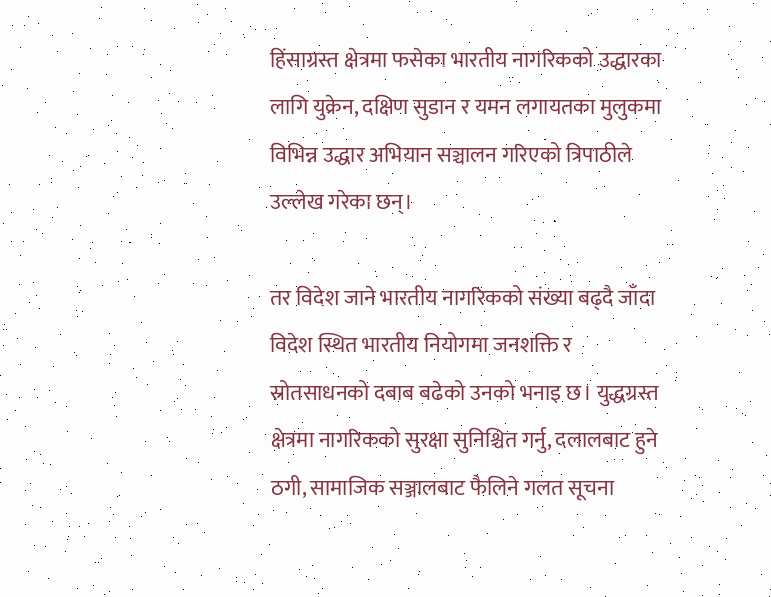हिंसाग्रस्त क्षेत्रमा फसेका भारतीय नागरिकको उद्धारका लागि युक्रेन, दक्षिण सुडान र यमन लगायतका मुलुकमा विभिन्न उद्धार अभियान सञ्चालन गरिएको त्रिपाठीले उल्लेख गरेका छन्।

तर विदेश जाने भारतीय नागरिकको संख्या बढ्दै जाँदा विदेश स्थित भारतीय नियोगमा जनशक्ति र स्रोतसाधनको दबाब बढेको उनको भनाइ छ। युद्धग्रस्त क्षेत्रमा नागरिकको सुरक्षा सुनिश्चित गर्नु, दलालबाट हुने ठगी, सामाजिक सञ्जालबाट फैलिने गलत सूचना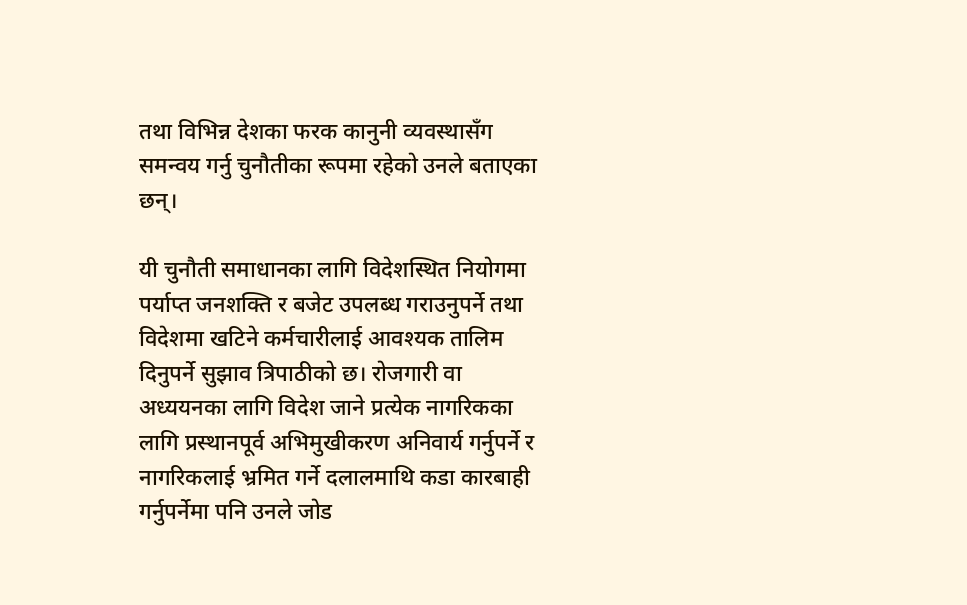तथा विभिन्न देशका फरक कानुनी व्यवस्थासँग समन्वय गर्नु चुनौतीका रूपमा रहेको उनले बताएका छन्।

यी चुनौती समाधानका लागि विदेशस्थित नियोगमा पर्याप्त जनशक्ति र बजेट उपलब्ध गराउनुपर्ने तथा विदेशमा खटिने कर्मचारीलाई आवश्यक तालिम दिनुपर्ने सुझाव त्रिपाठीको छ। रोजगारी वा अध्ययनका लागि विदेश जाने प्रत्येक नागरिकका लागि प्रस्थानपूर्व अभिमुखीकरण अनिवार्य गर्नुपर्ने र नागरिकलाई भ्रमित गर्ने दलालमाथि कडा कारबाही गर्नुपर्नेमा पनि उनले जोड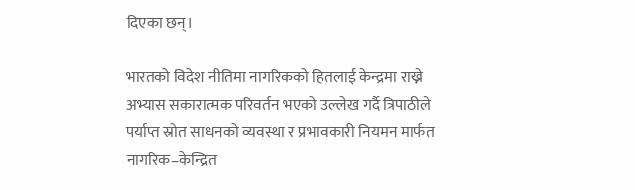दिएका छन्।

भारतको विदेश नीतिमा नागरिकको हितलाई केन्द्रमा राख्ने अभ्यास सकारात्मक परिवर्तन भएको उल्लेख गर्दै त्रिपाठीले पर्याप्त स्रोत साधनको व्यवस्था र प्रभावकारी नियमन मार्फत नागरिक–केन्द्रित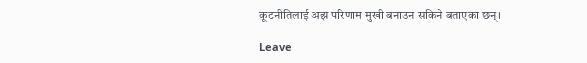कूटनीतिलाई अझ परिणाम मुखी बनाउन सकिने बताएका छन्।

Leave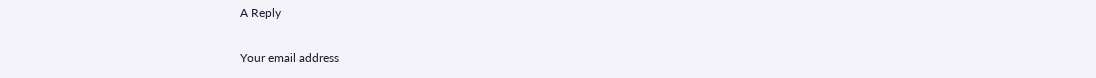A Reply

Your email address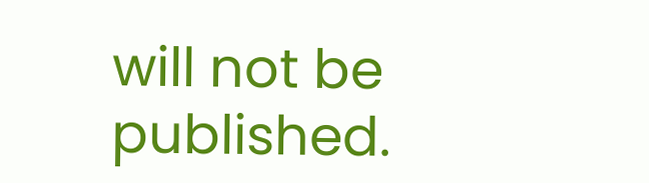will not be published.